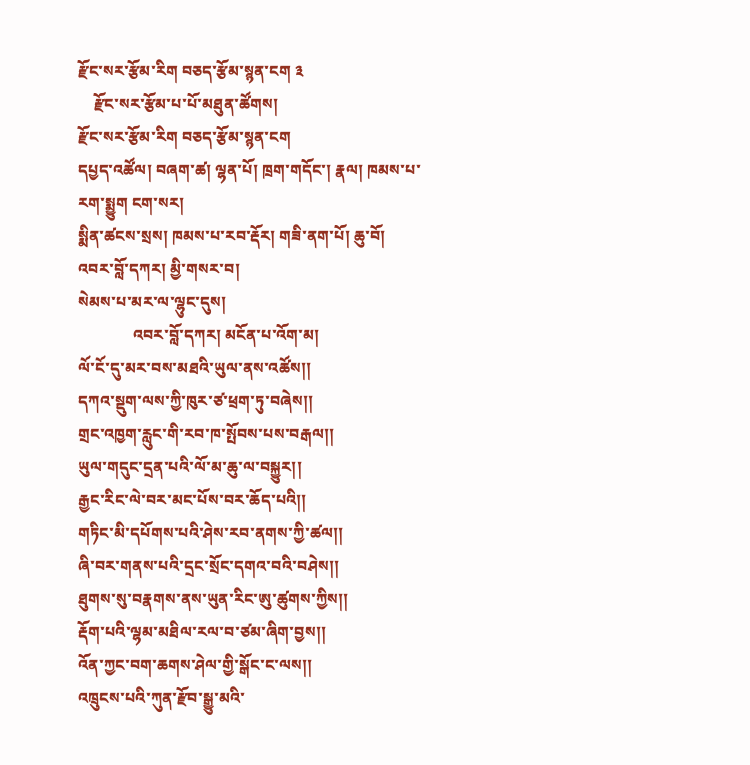རྫོང་སར་རྩོམ་རིག བཅད་རྩོམ་སྙན་ངག ༣
    རྫོང་སར་རྩོམ་པ་པོ་མཐུན་ཚོགས།
རྫོང་སར་རྩོམ་རིག བཅད་རྩོམ་སྙན་ངག
དཔྱད་འཚོལ། བཞག་ཚ། ལྷན་པོ། ཁྲག་གདོང་། རྣལ། ཁམས་པ་རག་སྨྱུག ངག་སར།
སྨིན་ཚངས་སྲས། ཁམས་པ་རབ་རྡོར། གཟི་ནག་པོ། ཆུ་བོ། འབར་བློ་དཀར། མྱི་གསར་བ།
སེམས་པ་མར་ལ་ལྷུང་དུས།
              འབར་བློ་དཀར། མངོན་པ་འོག་མ།
ལོ་ངོ་དུ་མར་བས་མཐའི་ཡུལ་ནས་འཚོས།།
དཀའ་སྡུག་ལས་ཀྱི་ཁུར་ཙ་ཕྲག་ཏུ་བཞེས།།
གྲང་འཁྱག་རླུང་གི་རབ་ཁ་སྤོབས་པས་བརྒལ།།
ཡུལ་གདུང་དྲན་པའི་ལོ་མ་ཆུ་ལ་བསྐྱུར།།
རྒྱང་རིང་ལེ་བར་མང་པོས་བར་ཆོད་པའི།།
གཏིང་མི་དཔོགས་པའི་ཤེས་རབ་ནགས་ཀྱི་ཚལ།།
ཞི་བར་གནས་པའི་དྲང་སྲོང་དགའ་བའི་བཤེས།།
ཐུགས་སུ་བརྣགས་ནས་ཡུན་རིང་ཨུ་ཚུགས་ཀྱིས།།
རྡོག་པའི་ལྷམ་མཐིལ་རལ་བ་ཙམ་ཞིག་བྱས།།
འོན་ཀྱང་བག་ཆགས་ཤེལ་གྱི་སྒོང་ང་ལས།།
འཁྲུངས་པའི་ཀུན་རྫོབ་སྒྱུ་མའི་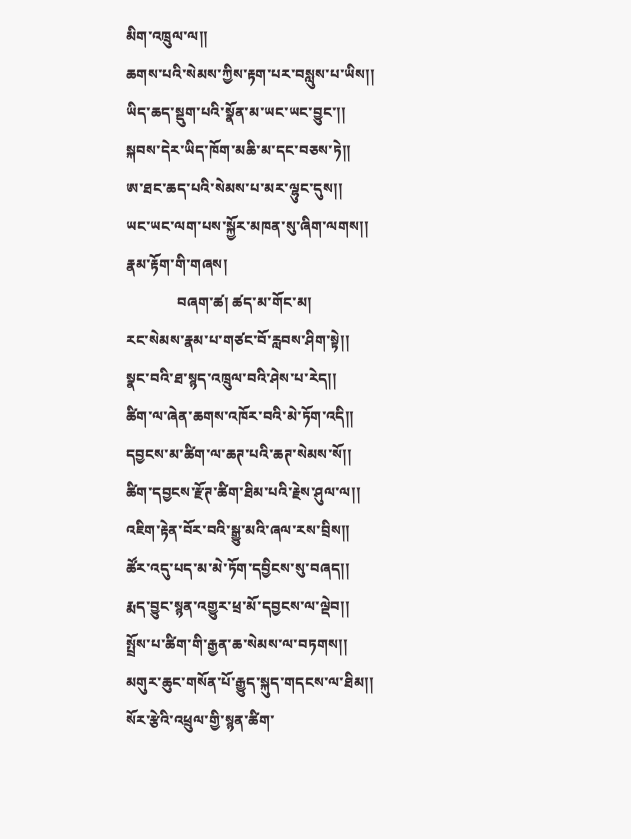མིག་འཁྲུལ་ལ།།
ཆགས་པའི་སེམས་ཀྱིས་རྟག་པར་བསླུས་པ་ཡིས།།
ཡིད་ཆད་སྡུག་པའི་སྣོན་མ་ཡང་ཡང་བྱུང་།།
སྐབས་དེར་ཡིད་ཁོག་མཆི་མ་དང་བཅས་ཏེ།།
ཨ་ཐང་ཆད་པའི་སེམས་པ་མར་ལྷུང་དུས།།
ཡང་ཡང་ལག་པས་སྐྱོར་མཁན་སུ་ཞིག་ལགས།།
རྣམ་རྟོག་གི་གཞས།
              བཞག་ཚ། ཚད་མ་གོང་མ།
རང་སེམས་རྣམ་པ་གཙང་བོ་རླབས་ཤིག་སྟེ།།
སྣང་བའི་ཐ་སྙད་འཁྲུལ་བའི་ཤེས་པ་རེད།།
ཚིག་ལ་ཞེན་ཆགས་འཁོར་བའི་མེ་ཏོག་འདི།།
དབྱངས་མ་ཚིག་ལ་ཆཊ་པའི་ཆཊ་སེམས་སོ།།
ཚིག་དབྱངས་རྫོཊ་ཚིག་ཐིམ་པའི་རྗེས་ཤུལ་ལ།།
འཇིག་རྟེན་བོར་བའི་སྒྱུ་མའི་ཞལ་རས་བྲིས།།
ཚོར་འདུ་པད་མ་མེ་ཏོག་དབྱིངས་སུ་བཞད།།
རྨད་བྱུང་སྙན་འགྱུར་ཕྲ་མོ་དབྱངས་ལ་ལྡེབ།།
སྤྲོས་པ་ཚིག་གི་རྒྱན་ཆ་སེམས་ལ་བཏགས།།
མགུར་ཆུང་གསོན་པོ་རྒྱུད་སྐུད་གདངས་ལ་ཐིམ།།
སོར་རྩེའི་འཕྲུལ་གྱི་སྙན་ཚིག་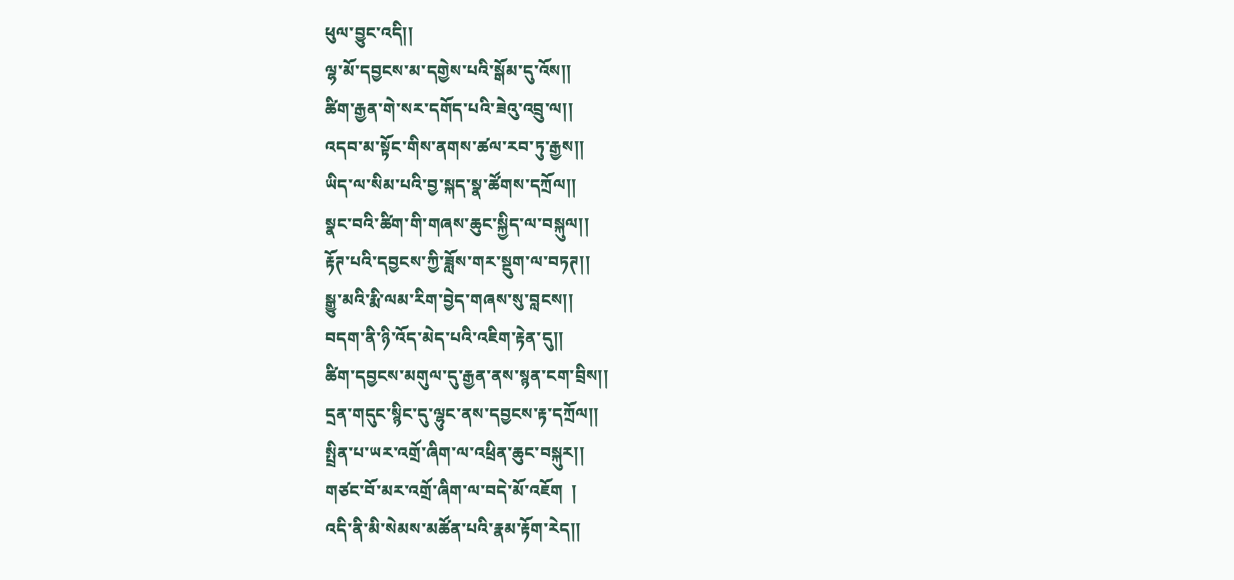ཕུལ་བྱུང་འདི།།
ལྷ་མོ་དབྱངས་མ་དགྱེས་པའི་སྒོམ་དུ་འོས།།
ཚིག་རྒྱན་གེ་སར་དགོད་པའི་ཟེའུ་འབྲུ་ལ།།
འདབ་མ་སྟོང་གིས་ནགས་ཚལ་རབ་ཏུ་རྒྱས།།
ཡིད་ལ་སིམ་པའི་བྱ་སྐད་སྣ་ཚོགས་དཀྲོལ།།
སྣང་བའི་ཚིག་གི་གཞས་ཆུང་སྐྱིད་ལ་བསྐུལ།།
རྟོཊ་པའི་དབྱངས་ཀྱི་ཟློས་གར་སྡུག་ལ་བཏཊ།།
སྒྱུ་མའི་རྨི་ལམ་རིག་བྱེད་གཞས་སུ་བླངས།།
བདག་ནི་ཉི་འོད་མེད་པའི་འཇིག་རྟེན་དུ།།
ཚིག་དབྱངས་མགུལ་དུ་རྒྱན་ནས་སྙན་ངག་བྲིས།།
དྲན་གདུང་སྙིང་དུ་ལྷུང་ནས་དབྱངས་རྟ་དཀྲོལ།།
སྤྲིན་པ་ཡར་འགྲོ་ཞིག་ལ་འཕྲིན་ཆུང་བསྐུར།།
གཙང་བོ་མར་འགྲོ་ཞིག་ལ་བདེ་མོ་འཇོག  །
འདི་ནི་མི་སེམས་མཚོན་པའི་རྣམ་རྟོག་རེད།།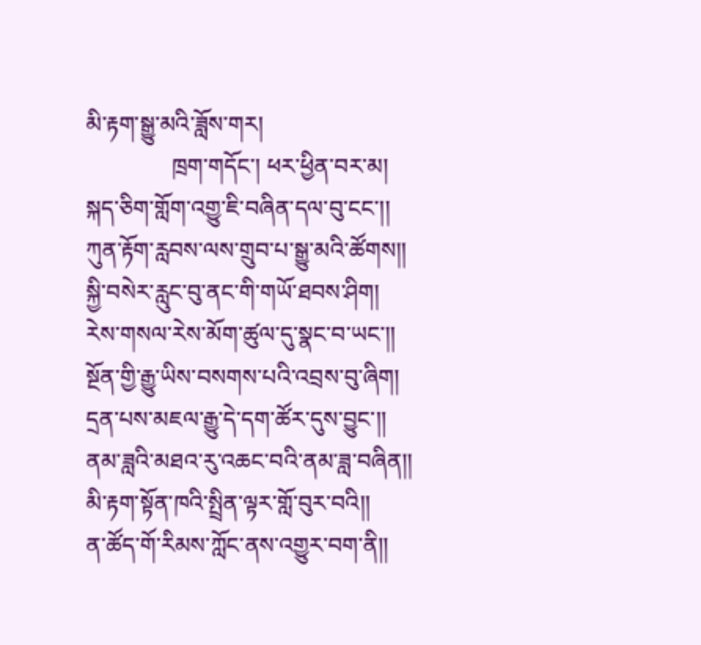མི་རྟག་སྒྱུ་མའི་ཟློས་གར།
               ཁྲག་གདོང་། ཕར་ཕྱིན་བར་མ།
སྐད་ཅིག་གློག་འགྱུ་ཇི་བཞིན་དལ་བུ་ངང་།།
ཀུན་རྟོག་རླབས་ལས་གྲུབ་པ་སྒྱུ་མའི་ཚོགས།།
སྐྱི་བསེར་རླུང་བུ་ནང་གི་གཡོ་ཐབས་ཤིག།
རེས་གསལ་རེས་མོག་ཚུལ་དུ་སྣང་བ་ཡང་།།
སྔོན་གྱི་རྒྱུ་ཡིས་བསགས་པའི་འབྲས་བུ་ཞིག།
དྲན་པས་མཇལ་རྒྱུ་དེ་དག་ཚོར་དུས་བྱུང་།།
ནམ་ཟླའི་མཐའ་རུ་འཆང་བའི་ནམ་ཟླ་བཞིན།།
མི་རྟག་སྟོན་ཁའི་སྤྲིན་ལྟར་གློ་བུར་བའི།།
ན་ཚོད་གོ་རིམས་ཀློང་ནས་འགྱུར་བག་ནི།།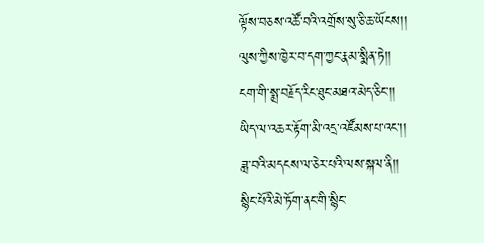ལྟོས་བཅས་འཚོ་བའི་འགྲོས་སུ་ཅི་ཆ་ཡོངས།།
ལུས་ཀྱིས་ཁྱེར་བ་དག་ཀྱང་རྣམ་སྨིན་ཏེ།།
ངག་གི་སྨྲ་བརྗོད་རིང་ཐུང་མཐའ་མེད་ཅིང་།།
ཡིད་ལ་འཆར་རྟོག་མི་འདྲ་འཛོམས་པ་འང་།།
ཟླ་བའི་མདངས་ལ་ཅེར་པའི་ལས་སྐལ་ནི།།
སྙིང་པོའི་མེ་ཏོག་ནང་གི་སྙིང་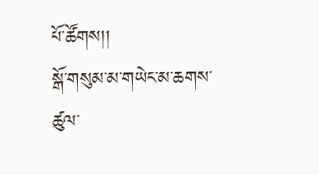པོ་ཚོགས།།
སྒོ་གསུམ་མ་གཡེང་མ་ཆགས་ཚུལ་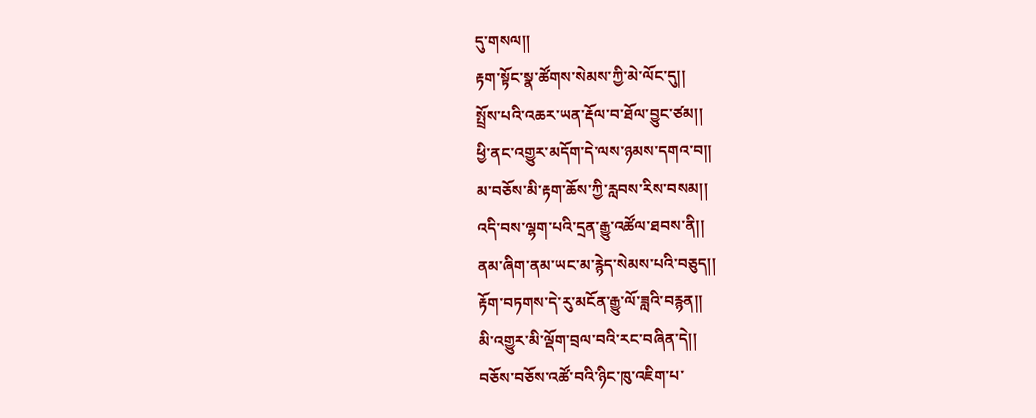དུ་གསལ།།
རྟག་སྟོང་སྣ་ཚོགས་སེམས་ཀྱི་མེ་ལོང་དུ།།
སྤྲོས་པའི་འཆར་ཡན་རྡོལ་བ་ཐོལ་བྱུང་ཙམ།།
ཕྱི་ནང་འགྱུར་མདོག་དེ་ལས་ཉམས་དགའ་བ།།
མ་བཅོས་མི་རྟག་ཆོས་ཀྱི་རླབས་རིས་བསམ།།
འདི་བས་ལྷག་པའི་དྲན་རྒྱུ་འཚོལ་ཐབས་ནི།།
ནམ་ཞིག་ནམ་ཡང་མ་རྙེད་སེམས་པའི་བཅུད།།
རྟོག་བཏགས་དེ་རུ་མངོན་རྒྱུ་ལོ་ཟླའི་བརྙན།།
མི་འགྱུར་མི་ལྡོག་བྲལ་བའི་རང་བཞིན་དེ།།
བཅོས་བཅོས་འཚོ་བའི་ཉིང་ཁུ་འཇིག་པ་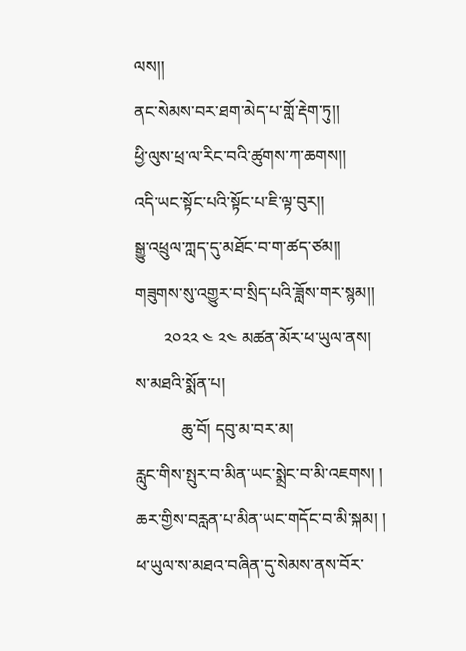ལས།།
ནང་སེམས་བར་ཐག་མེད་པ་གློ་རྡེག་ཏུ།།
ཕྱི་ལུས་ཕྲ་ལ་རིང་བའི་ཚུགས་ཀ་ཆགས།།
འདི་ཡང་སྟོང་པའི་སྟོང་པ་ཇི་ལྟ་བུར།།
སྒྱུ་འཕྲུལ་ཀླད་དུ་མཐོང་བ་ག་ཚད་ཙམ།།
གཟུགས་སུ་འགྱུར་བ་སྲིད་པའི་ཟློས་གར་སྙམ།།
       ༢༠༢༢ ༤ ༢༤ མཚན་མོར་ཕ་ཡུལ་ནས།
ས་མཐའི་སྨོན་པ།
           ཆུ་བོ། དབུ་མ་བར་མ།
རླུང་གིས་སྤུར་བ་མིན་ཡང་སྨྲེང་བ་མི་འཇགས། །
ཆར་གྱིས་བརླན་པ་མིན་ཡང་གདོང་བ་མི་སྐམ། །
ཕ་ཡུལ་ས་མཐའ་བཞིན་དུ་སེམས་ནས་བོར་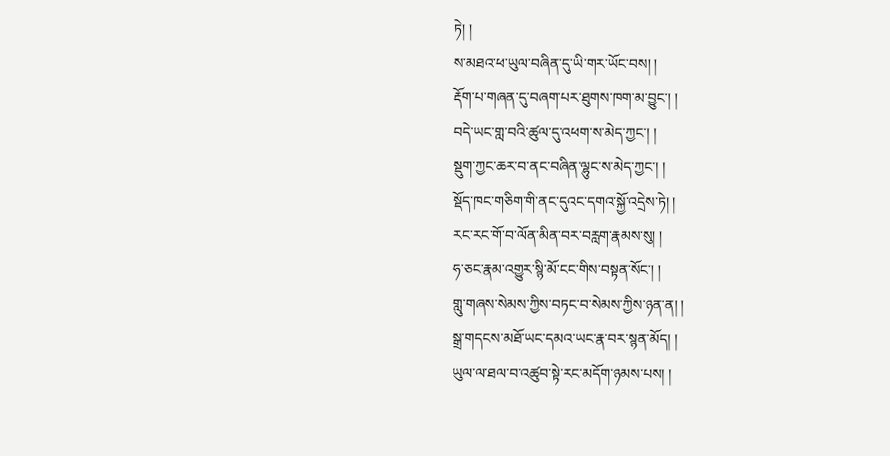ཏེ། །
ས་མཐའ་ཕ་ཡུལ་བཞིན་དུ་ཡི་གར་ཡོང་བས། །
རྡོག་པ་གཞན་དུ་བཞག་པར་ཐུགས་ཁག་མ་བྱུང་། །
བདེ་ཡང་གླ་བའི་ཚུལ་དུ་འཕག་ས་མེད་ཀྱང་། །
སྡུག་ཀྱང་ཆར་བ་ནང་བཞིན་ལྷུང་ས་མེད་ཀྱང་། །
སྡོད་ཁང་གཅིག་གི་ནང་དུའང་དགའ་སྐྱོ་འདྲེས་ཏེ། །
རང་རང་གོ་བ་ལོན་མིན་བར་བརླག་རྣམས་སུ། །
ཧ་ཅང་རྣམ་འགྱུར་སྙི་མོ་ངང་གིས་བསྟན་སོང་། །
གླུ་གཞས་སེམས་ཀྱིས་བཏང་བ་སེམས་ཀྱིས་ཉན་ན། །
སྒྲ་གདངས་མཐོ་ཡང་དམའ་ཡང་རྣ་བར་སྙན་མོད། །
ཡུལ་ལ་ཐལ་བ་འཚུབ་སྟེ་རང་མདོག་ཉམས་པས། །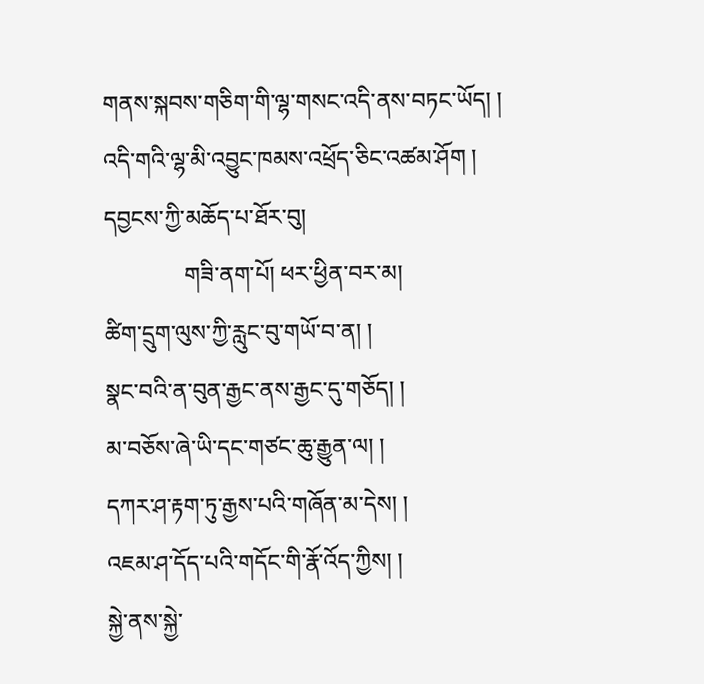གནས་སྐབས་གཅིག་གི་ལྷ་གསང་འདི་ནས་བཏང་ཡོད། །
འདི་གའི་ལྷ་མི་འབྱུང་ཁམས་འཕྲོད་ཅིང་འཚམ་ཤོག །
དབྱངས་ཀྱི་མཆོད་པ་ཐོར་བུ།
              གཟི་ནག་པོ། ཕར་ཕྱིན་བར་མ།
ཚིག་དྲུག་ལུས་ཀྱི་རླུང་བུ་གཡོ་བ་ན། །
སྣང་བའི་ན་བུན་རྒྱང་ནས་རྒྱང་དུ་གཅོད། །
མ་བཅོས་ཞེ་ཡི་དང་གཙང་ཆུ་རྒྱུན་ལ། །
དཀར་ཤ་རྟག་ཏུ་རྒྱས་པའི་གཞོན་མ་དེས། །
འཇམ་ཤ་དོད་པའི་གདོང་གི་རྣོ་འོད་ཀྱིས། །
སྐྱེ་ནས་སྐྱེ་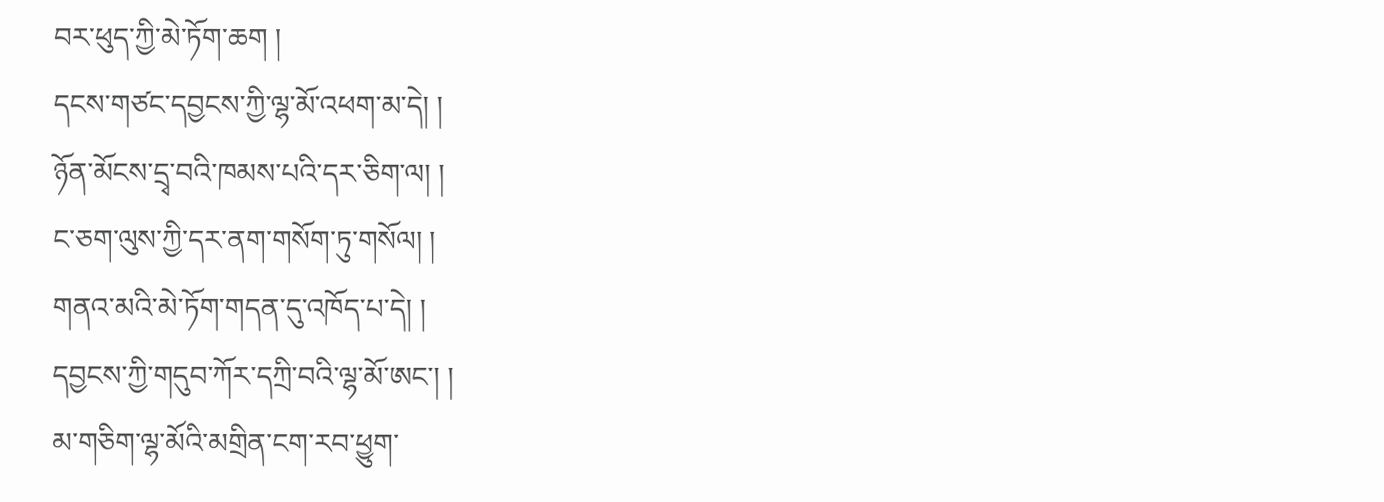བར་ཕུད་ཀྱི་མེ་ཏོག་ཆག །
དངས་གཙང་དབྱངས་ཀྱི་ལྷ་མོ་འཕག་མ་དེ། །
ཉོན་མོངས་དྲྭ་བའི་ཁམས་པའི་དར་ཅིག་ལ། །
ང་ཅག་ལུས་ཀྱི་དར་ནག་གསོག་ཏུ་གསོལ། །
གནའ་མའི་མེ་ཏོག་གདན་དུ་འཁོད་པ་དེ། །
དབྱངས་ཀྱི་གདུབ་ཀོར་དཀྲི་བའི་ལྷ་མོ་ཨང་། །
མ་གཅིག་ལྷ་མོའི་མགྲིན་ངག་རབ་ཕྱུག་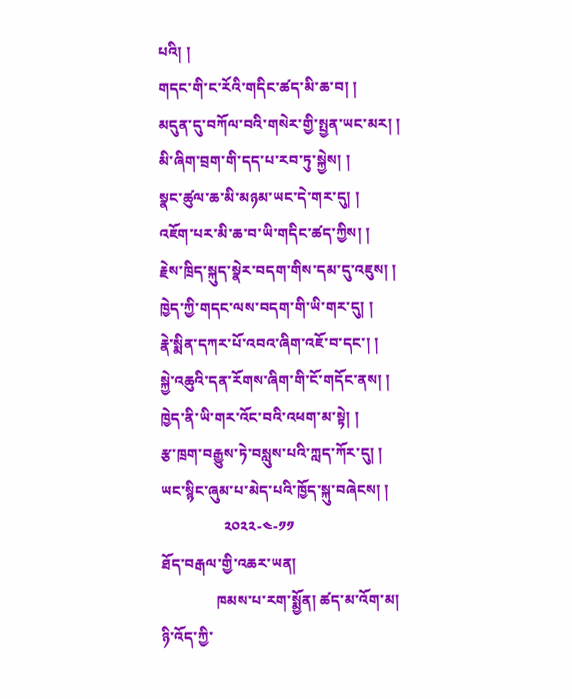པའི། །
གདང་གི་ང་རོའི་གདིང་ཚད་མི་ཆ་བ། །
མདུན་དུ་བཀོལ་བའི་གསེར་གྱི་སྤྱན་ཡང་མར། །
མི་ཞིག་བྲག་གི་དད་པ་རབ་ཏུ་སྐྱེས། །
སྣང་ཚུལ་ཆ་མི་མཉམ་ཡང་དེ་གར་དུ། །
འཇོག་པར་མི་ཆ་བ་ཡི་གདིང་ཚད་ཀྱིས། །
རྗེས་ཁྲིད་སྐུད་སྣེར་བདག་གིས་དམ་དུ་འཇུས། །
ཁྱེད་ཀྱི་གདང་ལས་བདག་གི་ཡི་གར་དུ། །
རྣེ་སྨིན་དཀར་པོ་འབའ་ཞིག་འཇོ་བ་དང་། །
སྐྱེ་འཆུའི་དན་རོགས་ཞིག་གི་ངོ་གདོང་ནས། །
ཁྱེད་ནི་ཡི་གར་འོང་བའི་འཕག་མ་སྟེ། །
རྩ་ཁྲག་བརྒྱུས་ཏེ་བསླུས་པའི་ཀླད་ཀོར་དུ། །
ཡང་སྙིང་ཞུམ་པ་མེད་པའི་ཁྱོད་སྐུ་བཞེངས། །
                 ༢༠༢༢-༤-༡༡
ཐོད་བརྒལ་གྱི་འཆར་ཡན།
               ཁམས་པ་རག་སྨྱོན། ཚད་མ་འོག་མ།
ཉི་འོད་ཀྱི་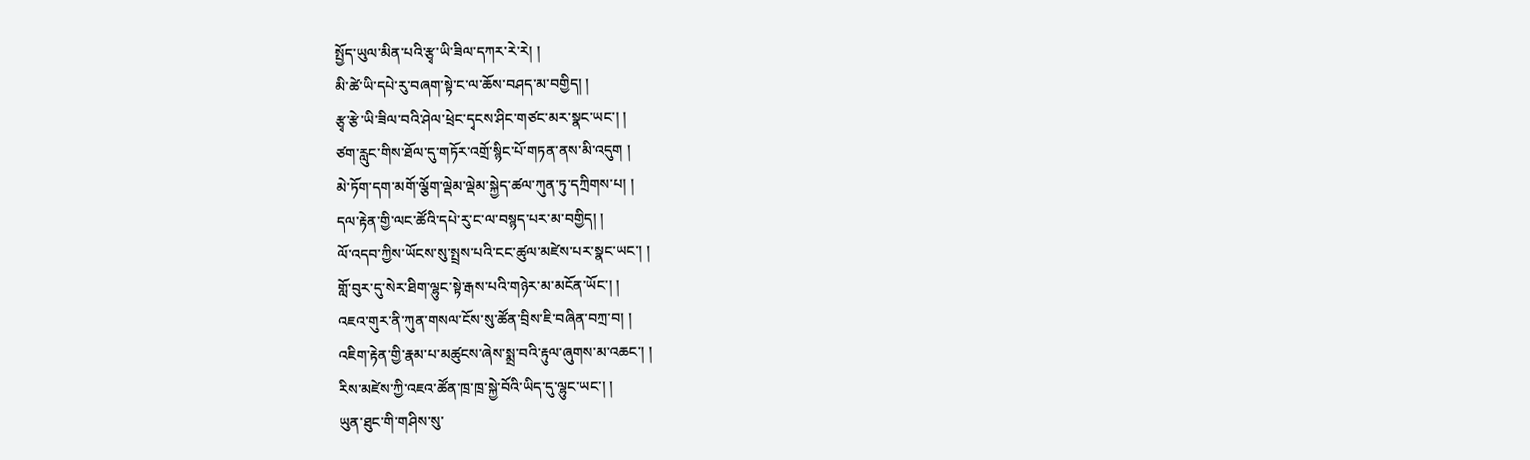སྤྱོད་ཡུལ་མིན་པའི་རྩྭ་ཡི་ཟིལ་དཀར་རེ་རེ། །
མི་ཚེ་ཡི་དཔེ་རུ་བཞག་སྟེ་ང་ལ་ཆོས་བཤད་མ་བགྱིད། །
རྩྭ་རྩེ་ཡི་ཟིལ་བའི་ཤེལ་ཕྲེང་དྭངས་ཤིང་གཙང་མར་སྣང་ཡང་། །
ཙག་རླུང་གིས་ཐོལ་དུ་གཏོར་འགྲོ་སྙིང་པོ་གཏན་ནས་མི་འདུག །
མེ་ཏོག་དག་མགོ་ལྕོག་ལྡེམ་ལྡེམ་སྐྱེད་ཚལ་ཀུན་ཏུ་དཀྲིགས་པ། །
དལ་རྟེན་གྱི་ལང་ཚོའི་དཔེ་རུ་ང་ལ་བསྙད་པར་མ་བགྱིད། །
ལོ་འདབ་ཀྱིས་ཡོངས་སུ་སྤྲས་པའི་ངང་ཚུལ་མཛེས་པར་སྣང་ཡང་། །
གློ་བུར་དུ་སེར་ཐིག་ལྷུང་སྟེ་རྒས་པའི་གཉེར་མ་མངོན་ཡོང་། །
འཇའ་གུར་ནི་ཀུན་གསལ་ངོས་སུ་ཚོན་བྲིས་ཇི་བཞིན་བཀྲ་བ། །
འཇིག་རྟེན་གྱི་རྣམ་པ་མཚུངས་ཞེས་སྨྲ་བའི་རྟུལ་ཞུགས་མ་འཆང་། །
རིས་མཛེས་ཀྱི་འཇའ་ཚོན་ཁྲ་ཁྲ་སྐྱེ་བོའི་ཡིད་དུ་ལྷུང་ཡང་། །
ཡུན་ཐུང་གི་གཤིས་སུ་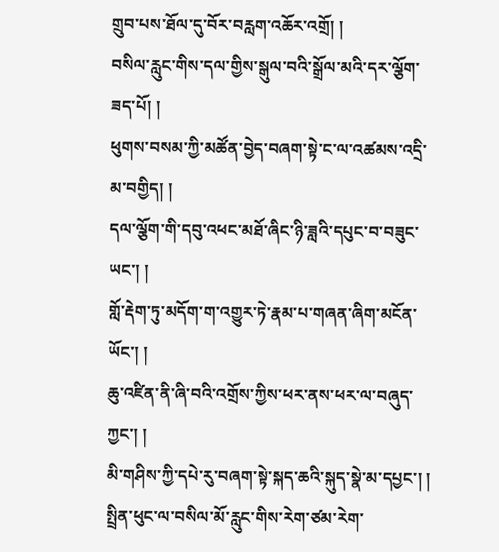གྲུབ་པས་ཐོལ་དུ་བོར་བརླག་འཆོར་འགྲོ། །
བསིལ་རླུང་གིས་དལ་གྱིས་སྒུལ་བའི་སྒྲོལ་མའི་དར་ལྕོག་ཟད་པོ། །
ཕུགས་བསམ་ཀྱི་མཚོན་བྱེད་བཞག་སྟེ་ང་ལ་འཚམས་འདྲི་མ་བགྱིད། །
དལ་ལྕོག་གི་དབུ་འཕང་མཐོ་ཞིང་ཉི་ཟླའི་དཔུང་བ་བཟུང་ཡང་། །
གློ་རྡེག་ཏུ་མདོག་ག་འགྱུར་ཏེ་རྣམ་པ་གཞན་ཞིག་མངོན་ཡོང་། །
ཆུ་འཛིན་ནི་ཞི་བའི་འགྲོས་ཀྱིས་ཕར་ནས་ཕར་ལ་བཞུད་ཀྱང་། །
མི་གཤིས་ཀྱི་དཔེ་རུ་བཞག་སྟེ་སྐད་ཆའི་སྐུད་སྣེ་མ་དཔྱང་། །
སྤྲིན་ཕུང་ལ་བསིལ་མོ་རླུང་གིས་རེག་ཙམ་རེག་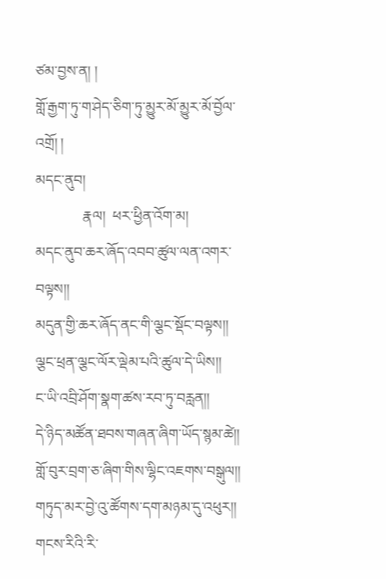ཙམ་བྱས་ན། །
གློ་རྒྱག་ཏུ་ག་ཤེད་ཅིག་ཏུ་མྱུར་མོ་མྱུར་མོ་བྱོལ་འགྲོ། །
མདང་ནུབ།
             རྣལ།  ཕར་ཕྱིན་འོག་མ།
མདང་ནུབ་ཆར་ཞོད་འབབ་ཚུལ་ལན་འགར་བལྟས།།
མདུན་གྱི་ཆར་ཞོད་ནང་གི་ལྕང་སྡོང་བལྟས།།
ལྕང་ཕྲན་ལྕང་ལོར་ལྡེམ་པའི་ཚུལ་དེ་ཡིས།།
ང་ཡི་འབྲི་ཤོག་སྣག་ཚས་རབ་ཏུ་བརླན།།
དེ་ཉིད་མཚོན་ཐབས་གཞན་ཞིག་ཡོད་སྙམ་ཚེ།།
གློ་བུར་བྲག་ཅ་ཞིག་གིས་ལྷིང་འཇགས་བསྒུལ།།
གཏུད་མར་བྱེ་འུ་ཚོགས་དག་མཉམ་དུ་འཕུར།།
གངས་རིའི་རི་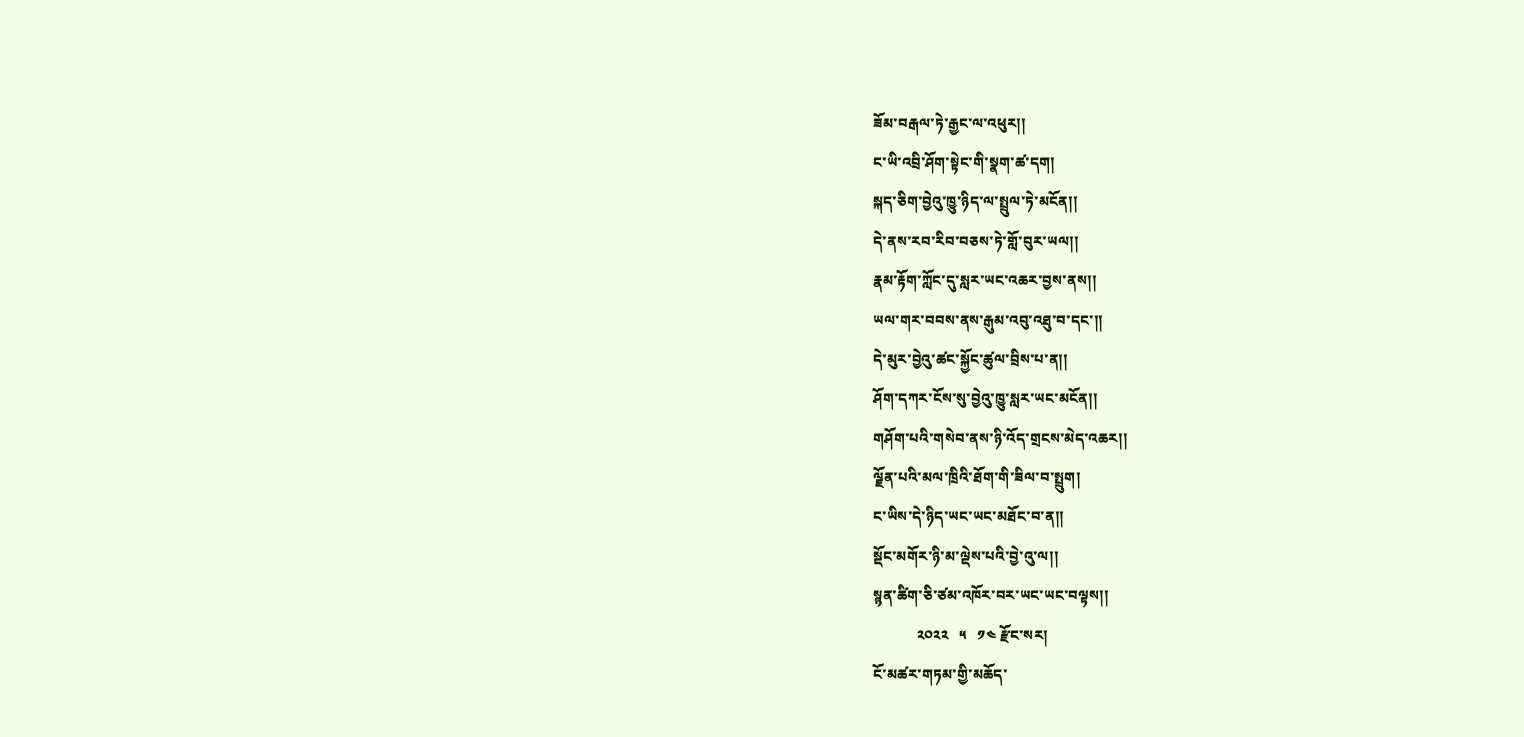ཟོམ་བརྒལ་ཏེ་རྒྱང་ལ་འཕུར།།
ང་ཡི་འབྲི་ཤོག་སྟེང་གི་སྣག་ཚ་དག།
སྐད་ཅིག་བྱེའུ་ཁྱུ་ཉིད་ལ་སྤྲུལ་ཏེ་མངོན།།
དེ་ནས་རབ་རིབ་བཅས་ཏེ་གློ་བུར་ཡལ།།
རྣམ་རྟོག་ཀློང་དུ་སླར་ཡང་འཆར་བྱས་ནས།།
ཡལ་གར་བབས་ནས་རྒུམ་འབུ་འཐུ་བ་དང་།།
དེ་མུར་བྱེའུ་ཚང་སྐྱོང་ཚུལ་བྲིས་པ་ན།།
ཤོག་དཀར་ངོས་སུ་བྱེའུ་ཁྱུ་སླར་ཡང་མངོན།།
གཤོག་པའི་གསེབ་ནས་ཉི་འོད་གྲངས་མེད་འཆར།།
ལྗོན་པའི་མལ་ཁྲིའི་ཐོག་གི་ཟིལ་བ་སྤྲུག།
ང་ཡིས་དེ་ཉིད་ཡང་ཡང་མཐོང་བ་ན།།
སྡོང་མགོར་ཉི་མ་ལྡེས་པའི་བྱེ་འུ་ལ།།
སྙན་ཚིག་ཅི་ཙམ་འཁོར་བར་ཡང་ཡང་བལྟས།།
            ༢༠༢༢   ༥   ༡༤ རྫོང་སར།
ངོ་མཚར་གཏམ་གྱི་མཆོད་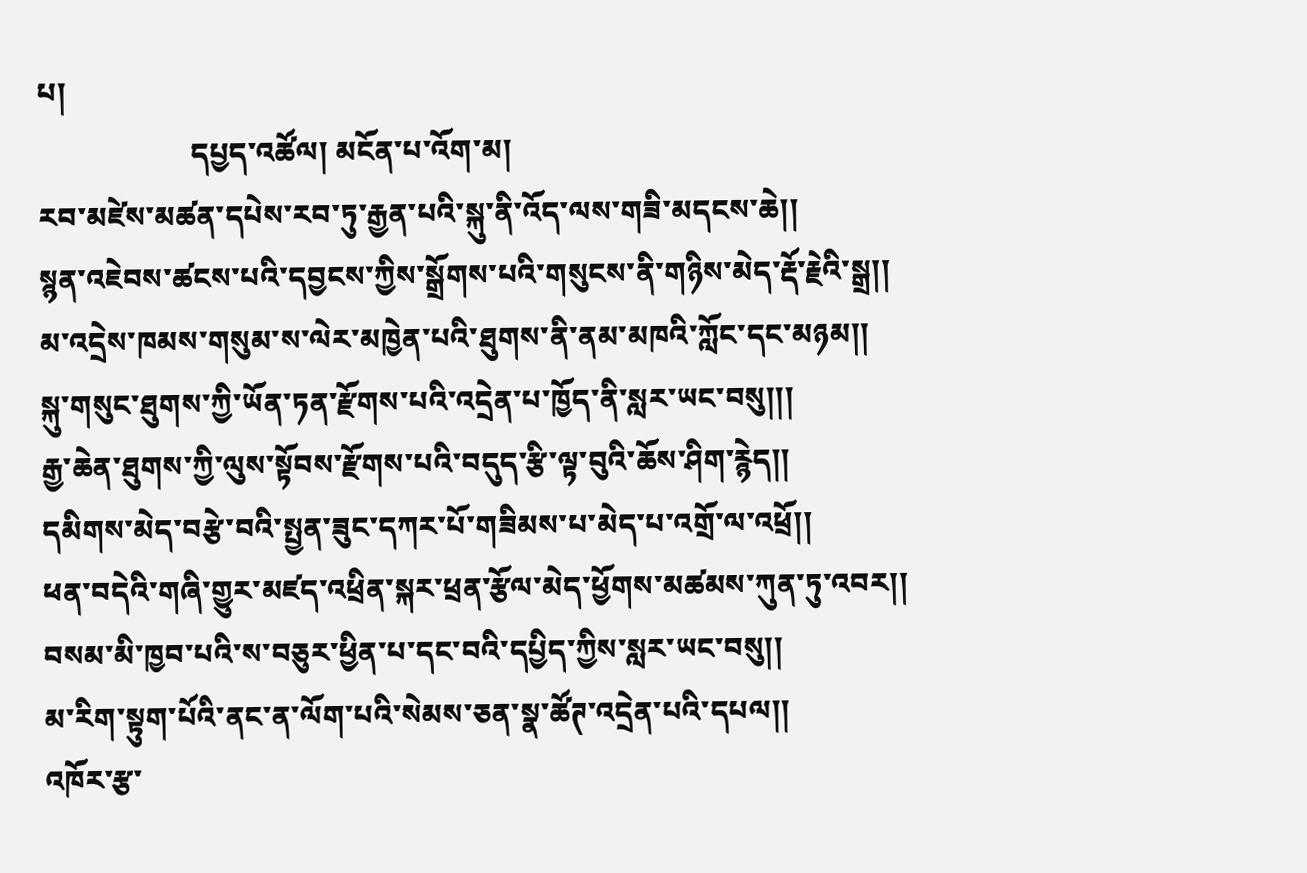པ།
                     དཔྱད་འཚོལ། མངོན་པ་འོག་མ།
རབ་མཛེས་མཚན་དཔེས་རབ་ཏུ་རྒྱན་པའི་སྐུ་ནི་འོད་ལས་གཟི་མདངས་ཆེ།།
སྙན་འཇེབས་ཚངས་པའི་དབྱངས་ཀྱིས་སྒྲོགས་པའི་གསུངས་ནི་གཉིས་མེད་རྡོ་རྗེའི་སྒྲ།།
མ་འདྲེས་ཁམས་གསུམ་ས་ལེར་མཁྱེན་པའི་ཐུགས་ནི་ནམ་མཁའི་ཀློང་དང་མཉམ།།
སྐུ་གསུང་ཐུགས་ཀྱི་ཡོན་ཏན་རྫོགས་པའི་འདྲེན་པ་ཁྱོད་ནི་སླར་ཡང་བསུ།།།
རྒྱ་ཆེན་ཐུགས་ཀྱི་ལུས་སྟོབས་རྫོགས་པའི་བདུད་རྩི་ལྟ་བུའི་ཆོས་ཤིག་རྙེད།།
དམིགས་མེད་བརྩེ་བའི་སྤྱན་ཟུང་དཀར་པོ་གཟིམས་པ་མེད་པ་འགྲོ་ལ་འཕྲོ།།
ཕན་བདེའི་གཞི་གྱུར་མཛད་འཕྲིན་སྐར་ཕྲན་རྩོལ་མེད་ཕྱོགས་མཚམས་ཀུན་ཏུ་འབར།།
བསམ་མི་ཁྱབ་པའི་ས་བཅུར་ཕྱིན་པ་དང་བའི་དཔྱིད་ཀྱིས་སླར་ཡང་བསུ།།
མ་རིག་སྟུག་པོའི་ནང་ན་ལོག་པའི་སེམས་ཅན་སྣ་ཚོཊ་འདྲེན་པའི་དཔལ།།
འཁོར་རྩ་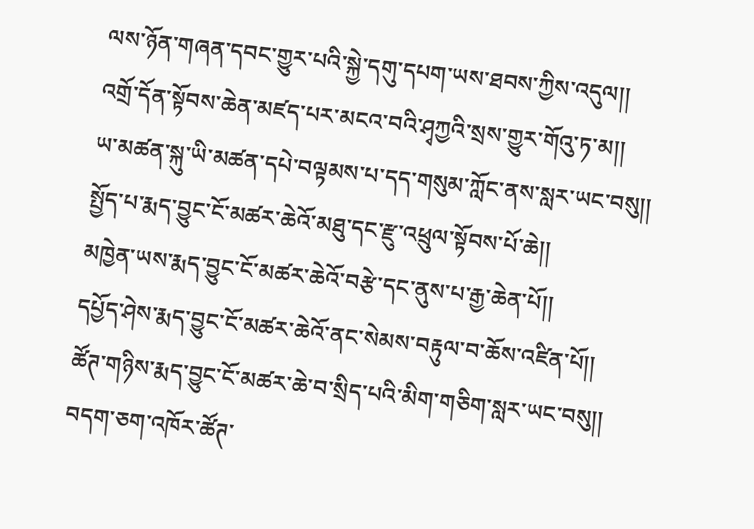ལས་ཉོན་གཞན་དབང་གྱུར་པའི་སྐྱེ་དགུ་དཔག་ཡས་ཐབས་ཀྱིས་འདུལ།།
འགྲོ་དོན་སྟོབས་ཆེན་མཛད་པར་མངའ་བའི་ཤྭཀྱའི་སྲས་གྱུར་གོའུ་ཏ་མ།།
ཡ་མཚན་སྐུ་ཡི་མཚན་དཔེ་བལྟམས་པ་དད་གསུམ་ཀློང་ནས་སླར་ཡང་བསུ།།
སྤྱོད་པ་རྨད་བྱུང་ངོ་མཚར་ཆེའོ་མཐུ་དང་རྫུ་འཕྲུལ་སྟོབས་པོ་ཆེ།།
མཁྱེན་ཡས་རྨད་བྱུང་ངོ་མཚར་ཆེའོ་བརྩེ་དང་ནུས་པ་རྒྱ་ཆེན་པོ།།
དཔྱོད་ཤེས་རྨད་བྱུང་ངོ་མཚར་ཆེའོ་ནང་སེམས་བརྟུལ་བ་ཆོས་འཛིན་པོ།།
ཚོཊ་གཉིས་རྨད་བྱུང་ངོ་མཚར་ཆེ་བ་སྲིད་པའི་མིག་གཅིག་སླར་ཡང་བསུ།།
བདག་ཅག་འཁོར་ཚོཊ་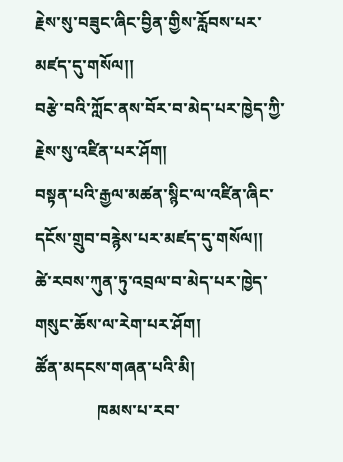རྗེས་སུ་བཟུང་ཞིང་བྱིན་གྱིས་རློབས་པར་མཛད་དུ་གསོལ།།
བརྩེ་བའི་ཀློང་ནས་བོར་བ་མེད་པར་ཁྱེད་ཀྱི་རྗེས་སུ་འཛིན་པར་ཤོག།
བསྟན་པའི་རྒྱལ་མཚན་སྙིང་ལ་འཛིན་ཞིང་དངོས་གྲུབ་བརྙེས་པར་མཛད་དུ་གསོལ།།
ཚེ་རབས་ཀུན་ཏུ་འབྲལ་བ་མེད་པར་ཁྱེད་གསུང་ཆོས་ལ་རེག་པར་ཤོག།
ཚོན་མདངས་གཞན་པའི་མི།
               ཁམས་པ་རབ་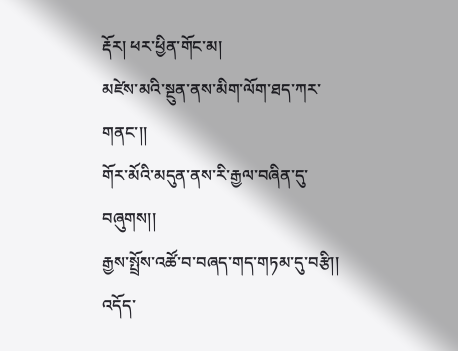རྡོར། ཕར་ཕྱིན་གོང་མ།
མཛེས་མའི་སྔུན་ནས་མིག་ལོག་ཐད་ཀར་གནང་།།
གོར་མོའི་མདུན་ནས་རི་རྒྱལ་བཞིན་དུ་བཞུགས།།
རྒྱས་སྤྲོས་འཚོ་བ་བཞད་གད་གཏམ་དུ་བརྩི།།
འདོད་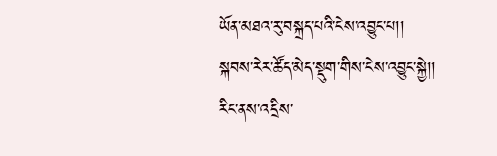ཡོན་མཐའ་རུ་བསྐྲད་པའི་ངེས་འབྱུང་པ།།
སྐབས་རེར་ཚོད་མེད་སྡུག་གིས་ངེས་འབྱུང་སྐྱེ།།
རིང་ནས་འདྲིས་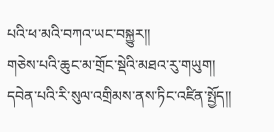པའི་ཕ་མའི་བཀའ་ཡང་བསྐྱུར།།
གཅེས་པའི་ཆུང་མ་གྲོང་སྡེའི་མཐའ་རུ་གཡུག།
དབེན་པའི་རི་སུལ་འགྲིམས་ནས་ཏིང་འཛིན་སྤྱོད།།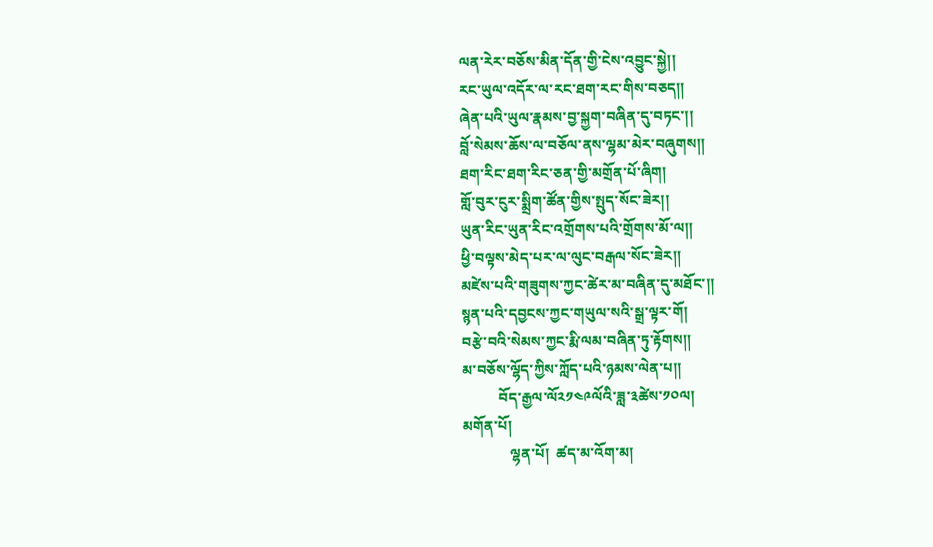ལན་རེར་བཅོས་མིན་དོན་གྱི་ངེས་འབྱུང་སྐྱེ།།
རང་ཡུལ་འདོར་ལ་རང་ཐག་རང་གིས་བཅད།།
ཞེན་པའི་ཡུལ་རྣམས་བྱ་སྐྱག་བཞིན་དུ་བཏང་།།
བློ་སེམས་ཆོས་ལ་བཅོལ་ནས་ལྷམ་མེར་བཞུགས།།
ཐག་རིང་ཐག་རིང་ཅན་གྱི་མགྲོན་པོ་ཞིག།
གློ་བུར་ངུར་སྨྲིག་ཚོན་གྱིས་སྤུད་སོང་ཟེར།།
ཡུན་རིང་ཡུན་རིང་འགྲོགས་པའི་གྲོགས་མོ་ལ།།
ཕྱི་བལྟས་མེད་པར་ལ་ལུང་བརྒལ་སོང་ཟེར།།
མཛེས་པའི་གཟུགས་ཀྱང་ཚེར་མ་བཞིན་དུ་མཐོང་།།
སྙན་པའི་དབྱངས་ཀྱང་གཡུལ་སའི་སྒྲ་ལྟར་གོ།
བརྩེ་བའི་སེམས་ཀྱང་རྨི་ལམ་བཞིན་ཏུ་རྟོགས།།
མ་བཅོས་ལྷོད་ཀྱིས་ཀློད་པའི་ཉམས་ལེན་པ།།
          བོད་རྒྱལ་ལོ༢༡༤༩ལོའི་ཟླ་༣ཚེས་༡༠ལ།
མགོན་པོ།
             ལྷན་པོ།  ཚད་མ་འོག་མ།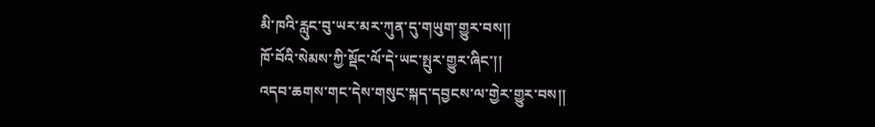མི་ཁའི་རླུང་བུ་ཡར་མར་ཀུན་དུ་གཡུག་གྱུར་བས།།
ཁོ་བོའི་སེམས་ཀྱི་སྡོང་ལོ་དེ་ཡང་སྤུར་གྱུར་ཞིང་།།
འདབ་ཆགས་གང་དེས་གསུང་སྐད་དབྱངས་ལ་གྱེར་གྱུར་བས།།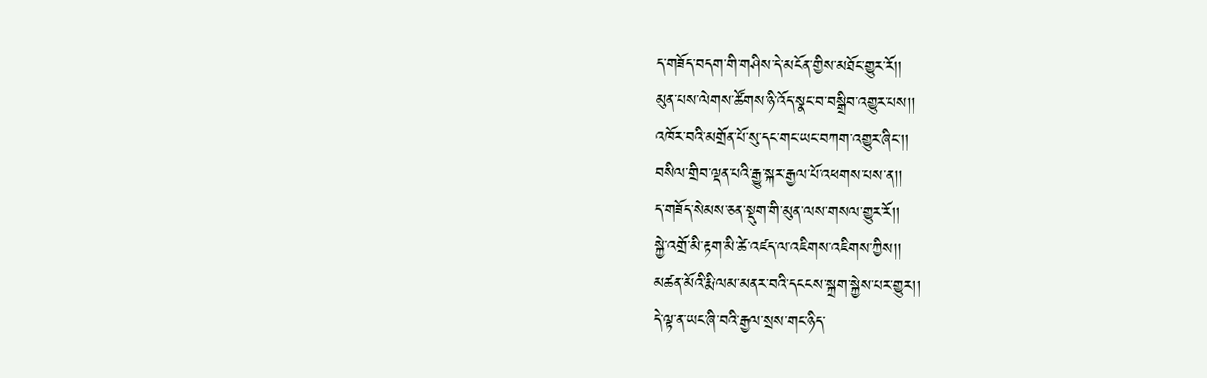ད་གཟོད་བདག་གི་གཤིས་དེ་མངོན་གྱིས་མཐོང་གྱུར་རོ།།
མུན་པས་ལེགས་ཚོགས་ཉི་འོད་སྣང་བ་བསྒྲིབ་འགྱུར་པས།།
འཁོར་བའི་མགྲོན་པོ་སུ་དང་གང་ཡང་བཀག་འགྱུར་ཞིང་།།
བསིལ་གྲིབ་ལྡན་པའི་རྒྱུ་སྐར་རྒྱལ་པོ་འཕགས་པས་ན།།
ད་གཟོད་སེམས་ཅན་སྡུག་གི་མུན་ལས་གསལ་གྱུར་རོ།།
སྐྱེ་འགྲོ་མི་རྟག་མི་ཚེ་འཛད་ལ་འཇིགས་འཇིགས་ཀྱིས།།
མཚན་མོའི་རྨི་ལམ་མནར་བའི་དངངས་སྐྲག་སྐྱེས་པར་གྱུར།།
དེ་ལྟ་ན་ཡང་ཞི་བའི་རྒྱལ་སྲས་གང་ཉིད་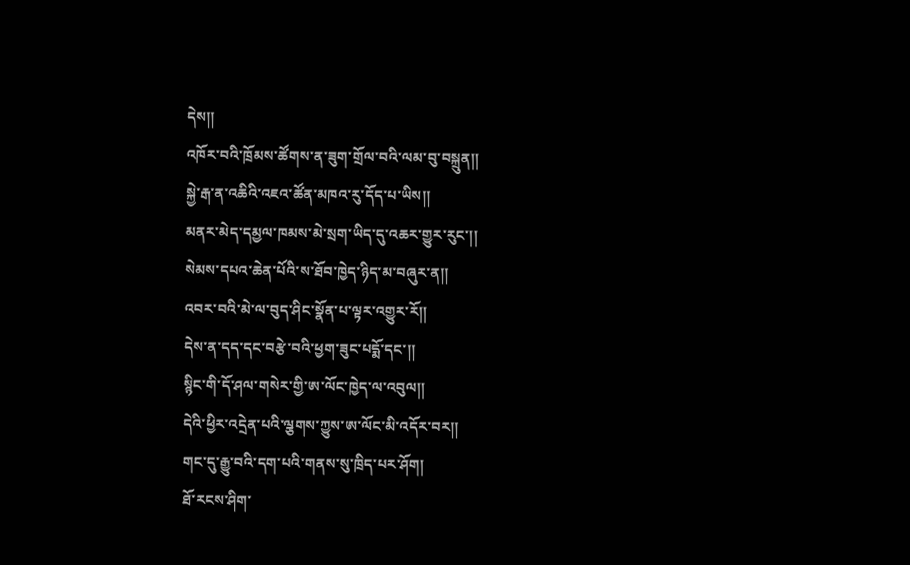དེས།།
འཁོར་བའི་ཁྲོམས་ཚོགས་ན་ཟུག་གྲོལ་བའི་ལམ་བུ་བསྐྲུན།།
སྐྱེ་རྒ་ན་འཆིའི་འཇའ་ཚོན་མཁའ་རུ་དོད་པ་ཡིས།།
མནར་མེད་དམྱལ་ཁམས་མེ་སྲག་ཡིད་དུ་འཆར་གྱུར་རུང་།།
སེམས་དཔའ་ཆེན་པོའི་ས་ཐོབ་ཁྱེད་ཉིད་མ་བཞུར་ན།།
འབར་བའི་མེ་ལ་བུད་ཤིང་སྣོན་པ་ལྟར་འགྱུར་རོ།།
དེས་ན་དད་དང་བརྩེ་བའི་ཕྱག་ཟུང་པདྨོ་དང་།།
སྙིང་གི་དོ་ཤལ་གསེར་གྱི་ཨ་ལོང་ཁྱེད་ལ་འབུལ།།
དེའི་ཕྱིར་འདྲེན་པའི་ལྕགས་ཀྱུས་ཨ་ལོང་མི་འདོར་བར།།
གང་དུ་རྒྱུ་བའི་དག་པའི་གནས་སུ་ཁྲིད་པར་ཤོག།
ཐོ་རངས་ཤིག་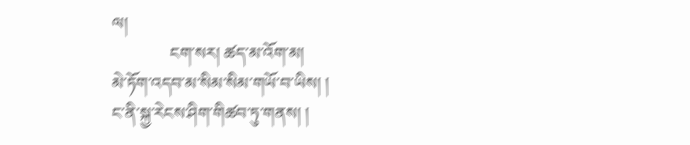ལ།
              ངག་སར། ཚད་མ་འོག་མ།
མེ་ཏོག་འདབ་མ་སིམ་སིམ་གཡོ་བ་ཡིས། །
ང་ནི་སྐྱ་རེངས་ཤིག་གིཚབ་ཏུ་གནས། །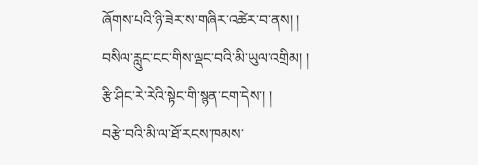ཞོགས་པའི་ཉི་ཟེར་ས་གཞིར་འཚེར་བ་ནས། །
བསིལ་རླུང་ངང་གིས་ལྡང་བའི་མི་ཡུལ་འགྲིམ། །
རྩི་ཤིང་རེ་རེའི་སྟེང་གི་སྙན་ངག་དེས་། །
བརྩེ་བའི་མི་ལ་ཐོ་རངས་ཁམས་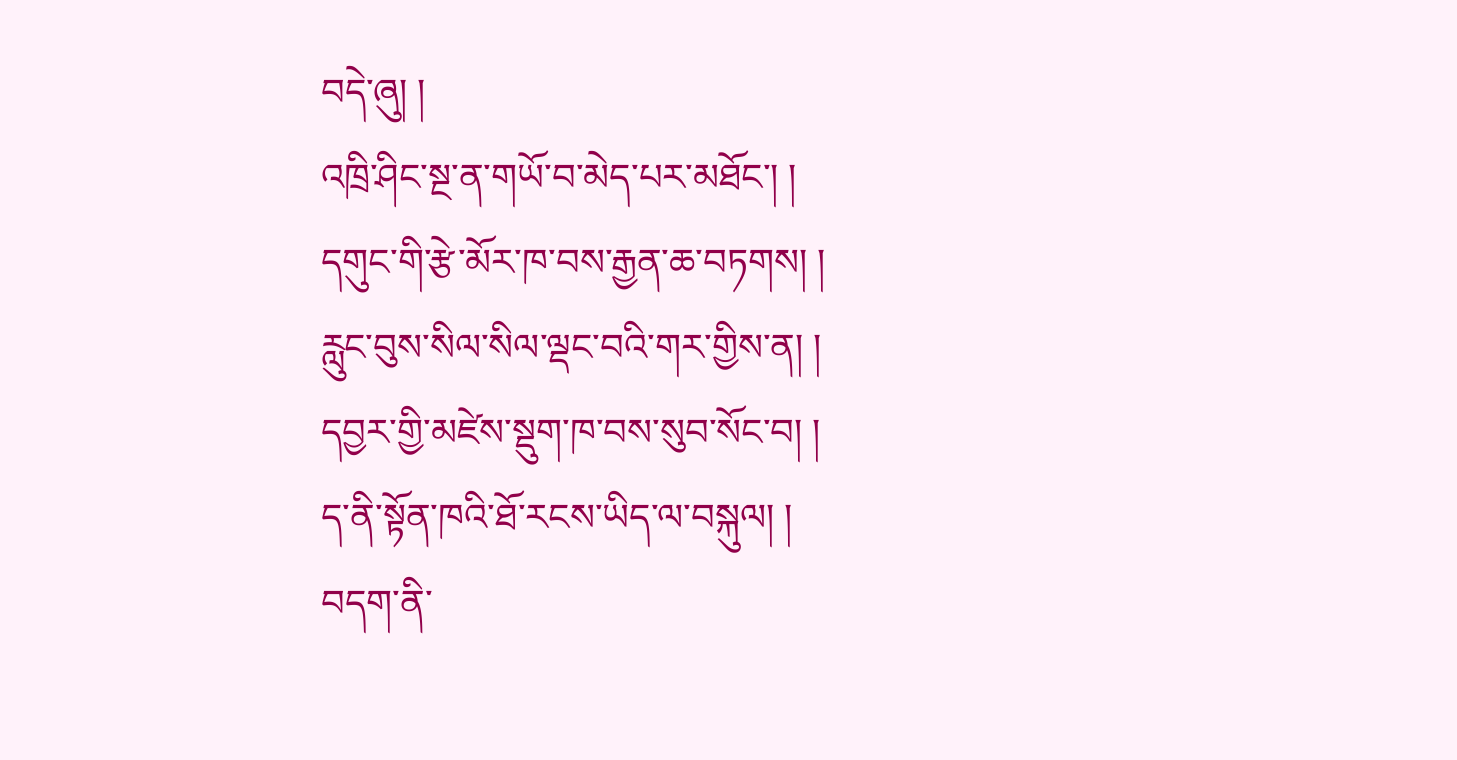བདེ་ཞུ། །
འཁྲི་ཤིང་སྔ་ན་གཡོ་བ་མེད་པར་མཐོང་། །
དགུང་གི་རྩེ་མོར་ཁ་བས་རྒྱན་ཆ་བཏགས། །
རླུང་བུས་སིལ་སིལ་ལྡང་བའི་གར་གྱིས་ན། །
དབྱར་གྱི་མཛེས་སྡུག་ཁ་བས་སུབ་སོང་བ། །
ད་ནི་སྟོན་ཁའི་ཐོ་རངས་ཡིད་ལ་བསྐུལ། །
བདག་ནི་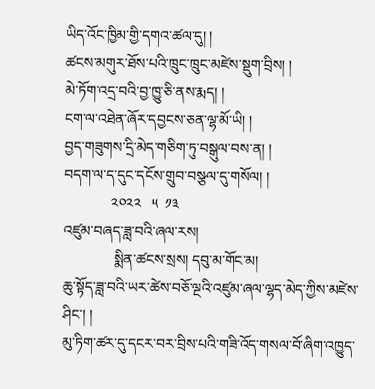ཡིད་འོང་ཁྱིམ་གྱི་དགའ་ཚལ་དུ། །
ཚངས་མགུར་ཐོས་པའི་ཁྲུང་ཁྲུང་མཛེས་སྡུག་བྲིས། །
མེ་ཏོག་འདྲ་བའི་བྱ་ཁྱུ་ཅི་ནས་རྨད། །
ངག་ལ་འཐེན་ཞོར་དབྱངས་ཅན་ལྷ་མོ་ཡི། །
བྱད་གཟུགས་དྲི་མེད་གཅིག་ཏུ་བསྒུལ་བས་ན། །
བདག་ལ་ད་དུང་དངོས་གྲུབ་བསྩལ་དུ་གསོལ། །
             ༢༠༢༢   ༥  ༡༣
འཛུམ་བཞད་ཟླ་བའི་ཞལ་རས།
              སྨིན་ཚངས་སྲས། དབུ་མ་གོང་མ།
ཆུ་སྟོད་ཟླ་བའི་ཡར་ཚེས་བཅོ་ལྔའི་འཛུམ་ཞལ་ལྷད་མེད་ཀྱིས་མཛེས་ཤིང་། །
མུ་ཏིག་ཚར་དུ་དངར་བར་བྲིས་པའི་གཟི་འོད་གསལ་བོ་ཞིག་འཁྱུད་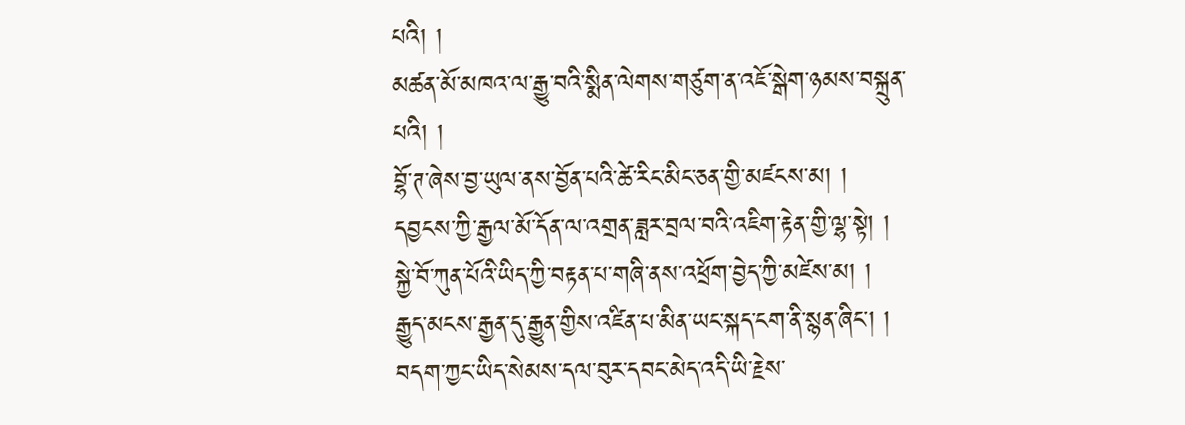པའི། །
མཚན་མོ་མཁའ་ལ་རྒྱུ་བའི་སྨིན་ལེགས་གཙུག་ན་འཇོ་སྒེག་ཉམས་བསྐྲུན་པའི། །
བྷོ་ཊ་ཞེས་བྱ་ཡུལ་ནས་བྱོན་པའི་ཚེ་རིང་མིང་ཅན་གྱི་མཛངས་མ། །
དབྱངས་ཀྱི་རྒྱལ་མོ་དོན་ལ་འགྲན་ཟླར་བྲལ་བའི་འཇིག་རྟེན་གྱི་ལྷ་སྟེ། །
སྐྱེ་བོ་ཀུན་པོའི་ཡིད་ཀྱི་བརྟན་པ་གཞི་ནས་འཕྲོག་བྱེད་ཀྱི་མཛེས་མ། །
རྒྱུད་མངས་རྒྱན་དུ་རྒྱུན་གྱིས་འཛིན་པ་མིན་ཡང་སྐད་ངག་ནི་སྙན་ཞིང་། །
བདག་ཀྱང་ཡིད་སེམས་དལ་བུར་དབང་མེད་འདི་ཡི་རྗེས་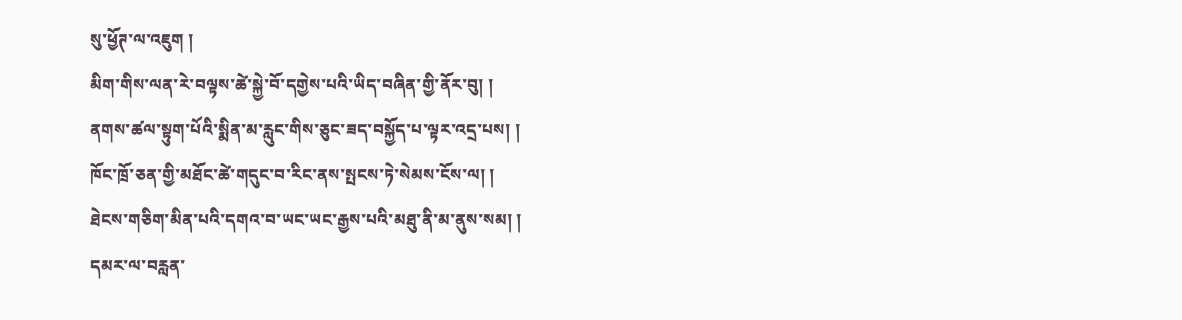སུ་ཕྱོཊ་ལ་འཇུག །
མིག་གིས་ལན་རེ་བལྟས་ཚེ་སྐྱེ་བོ་དགྱེས་པའི་ཡིད་བཞིན་གྱི་ནོར་བུ། །
ནགས་ཚལ་སྟུག་པོའི་སྨིན་མ་རླུང་གིས་ཅུང་ཟད་བསྐྱོད་པ་ལྟར་འདྲ་པས། །
ཁོང་ཁྲོ་ཅན་གྱི་མཐོང་ཚེ་གདུང་བ་རིང་ནས་སྤངས་ཏེ་སེམས་ངོས་ལ། །
ཐེངས་གཅིག་མིན་པའི་དགའ་བ་ཡང་ཡང་རྒྱས་པའི་མཐུ་ནི་མ་ནུས་སམ། །
དམར་ལ་བརླན་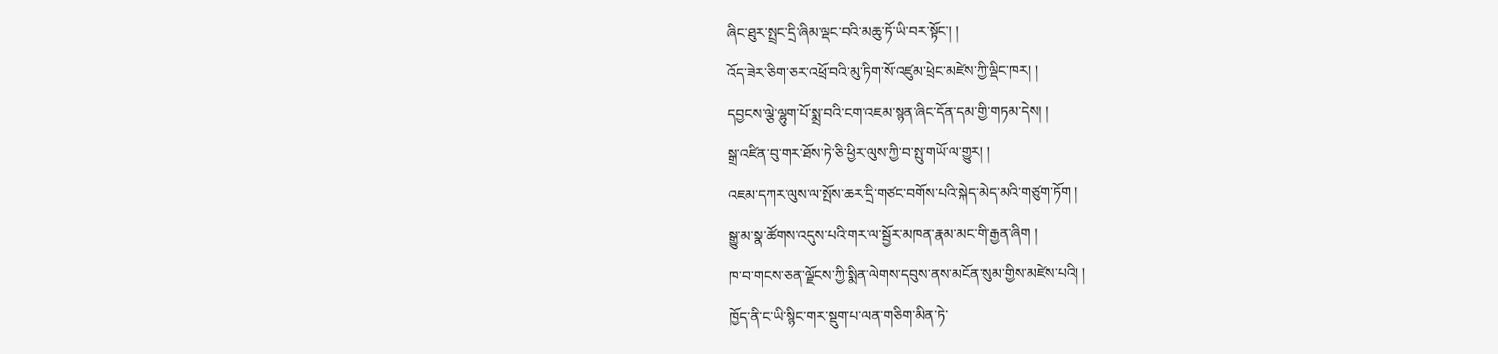ཞིང་ཐུར་སྤྲང་དྲི་ཞིམ་ལྡང་བའི་མཆུ་ཏོ་ཡི་བར་སྟོང་། །
འོད་ཟེར་ཅིག་ཅར་འཕྲོ་བའི་མུ་ཏིག་སོ་འཛུམ་ཕྲེང་མཛེས་ཀྱི་ལྡིང་ཁར། །
དབྱངས་ལྕེ་ལྷུག་པོ་སྨྲ་བའི་ངག་འཇམ་སྙན་ཞིང་དོན་དམ་གྱི་གཏམ་དེས། །
སྒྲ་འཛིན་བུ་གར་ཐོས་ཏེ་ཅི་ཕྱིར་ལུས་ཀྱི་བ་སྤུ་གཡོ་ལ་གྱུར། །
འཇམ་དཀར་ལུས་ལ་སྤོས་ཆར་དྲི་གཙང་བགོས་པའི་སྐེད་མེད་མའི་གཙུག་ཏོག །
སྒྱུ་མ་སྣ་ཚོགས་འདུས་པའི་གར་ལ་སྦྱོར་མཁན་རྣམ་མང་གི་རྒྱན་ཞིག །
ཁ་བ་གངས་ཅན་ལྗོངས་ཀྱི་སྨིན་ལེགས་དབུས་ནས་མངོན་སུམ་གྱིས་མཛེས་པའི། །
ཁྱོད་ནི་ང་ཡི་སྙིང་གར་སྡུག་པ་ལན་གཅིག་མིན་ཏེ་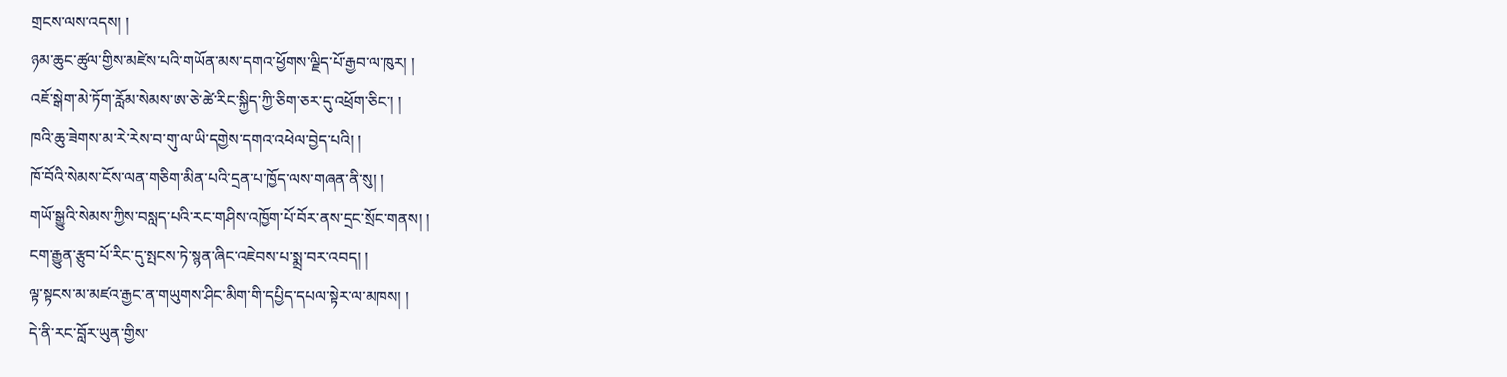གྲངས་ལས་འདས། །
ཉམ་ཆུང་ཚུལ་གྱིས་མཛེས་པའི་གཡོན་མས་དགའ་ཕྱོགས་ལྗིད་པོ་རྒྱབ་ལ་ཁུར། །
འཇོ་སྒེག་མེ་ཏོག་རློམ་སེམས་ཨ་ཅེ་ཚེ་རིང་སྐྱིད་ཀྱི་ཅིག་ཅར་དུ་འཕྲོག་ཅིང་། །
ཁའི་ཆུ་ཟེགས་མ་རེ་རེས་བ་གུ་ལ་ཡི་དགྱེས་དགའ་འཕེལ་བྱེད་པའི། །
ཁོ་བོའི་སེམས་ངོས་ལན་གཅིག་མིན་པའི་དྲན་པ་ཁྱོད་ལས་གཞན་ནི་སུ། །
གཡོ་སྒྱུའི་སེམས་ཀྱིས་བསླད་པའི་རང་གཤིས་འཁྱོག་པོ་བོར་ནས་དྲང་སྲོང་གནས། །
ངག་རྒྱུན་རྩུབ་པོ་རིང་དུ་སྤངས་ཏེ་སྙན་ཞིང་འཇེབས་པ་སྨྲ་བར་འབད། །
ལྟ་སྟངས་མ་མཛའ་རྒྱང་ན་གཡུགས་ཤིང་མིག་གི་དཔྱིད་དཔལ་སྟེར་ལ་མཁས། །
དེ་ནི་རང་བློར་ཡུན་གྱིས་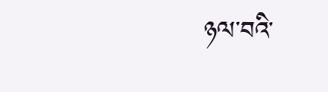ཉལ་བའི་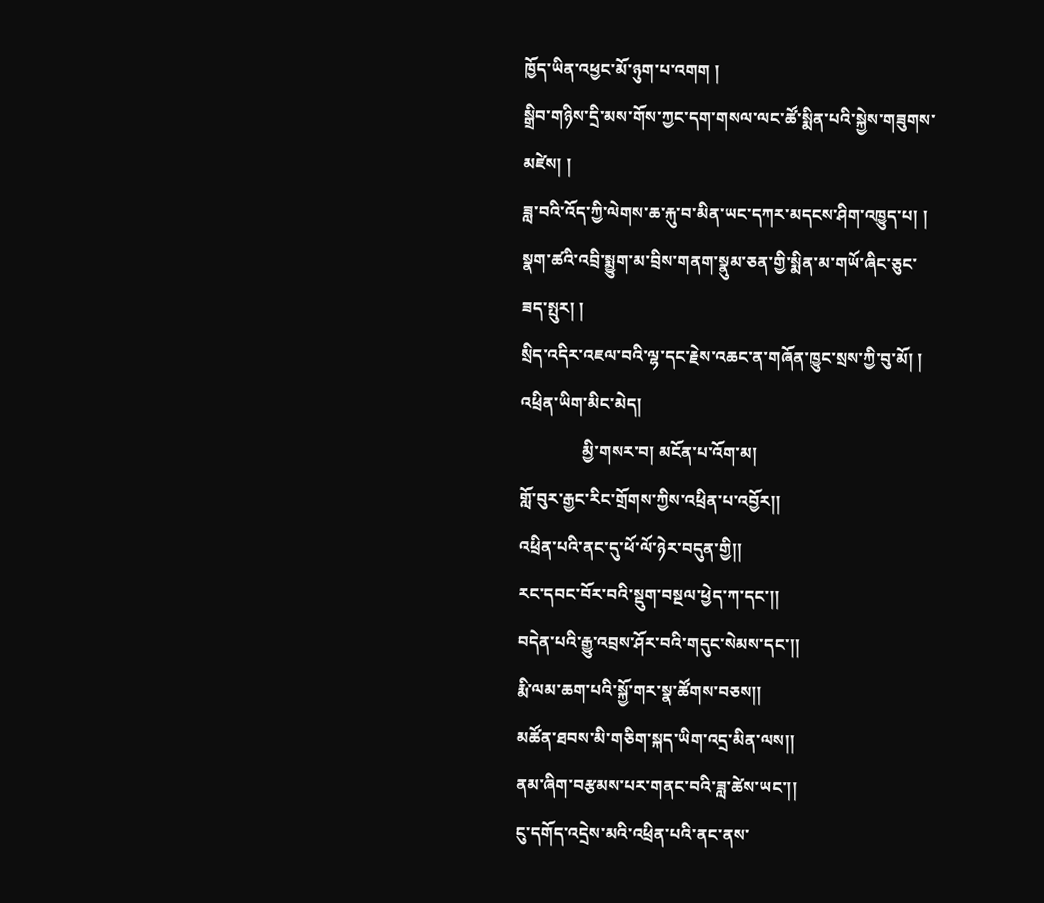ཁྱོད་ཡིན་འཕྱང་མོ་ཉུག་པ་འགག །
སྒྲིབ་གཉིས་དྲི་མས་གོས་ཀྱང་དག་གསལ་ལང་ཚོ་སྨིན་པའི་སྐྱེས་གཟུགས་མཛེས། །
ཟླ་བའི་འོད་ཀྱི་ལེགས་ཆ་རྐུ་བ་མིན་ཡང་དཀར་མདངས་ཤིག་འཁྱུད་པ། །
སྣག་ཚའི་འབྲི་སྨྱུག་མ་བྲིས་གནག་སྣུམ་ཅན་གྱི་སྨིན་མ་གཡོ་ཞིང་ཅུང་ཟད་སྤུར། །
སྲིད་འདིར་འཇལ་བའི་ལྷ་དང་རྗེས་འཆང་ན་གཞོན་ཁྱུང་སྲས་ཀྱི་བུ་མོ། །
འཕྲིན་ཡིག་མིང་མེད།
               མྱི་གསར་བ། མངོན་པ་འོག་མ།
གློ་བུར་རྒྱང་རིང་གྲོགས་ཀྱིས་འཕྲིན་པ་འབྱོར།།
འཕྲིན་པའི་ནང་དུ་ཕོ་ལོ་ཉེར་བདུན་གྱི།།
རང་དབང་བོར་བའི་སྡུག་བསྔལ་ཕྱེད་ཀ་དང་།།
བདེན་པའི་རྒྱུ་འབྲས་ཤོར་བའི་གདུང་སེམས་དང་།།
རྨི་ལམ་ཆག་པའི་སྐྱོ་གར་སྣ་ཚོགས་བཅས།།
མཚོན་ཐབས་མི་གཅིག་སྐད་ཡིག་འདྲ་མིན་ལས།།
ནམ་ཞིག་བརྩམས་པར་གནང་བའི་ཟླ་ཚེས་ཡང་།།
ངུ་དགོད་འདྲེས་མའི་འཕྲིན་པའི་ནང་ནས་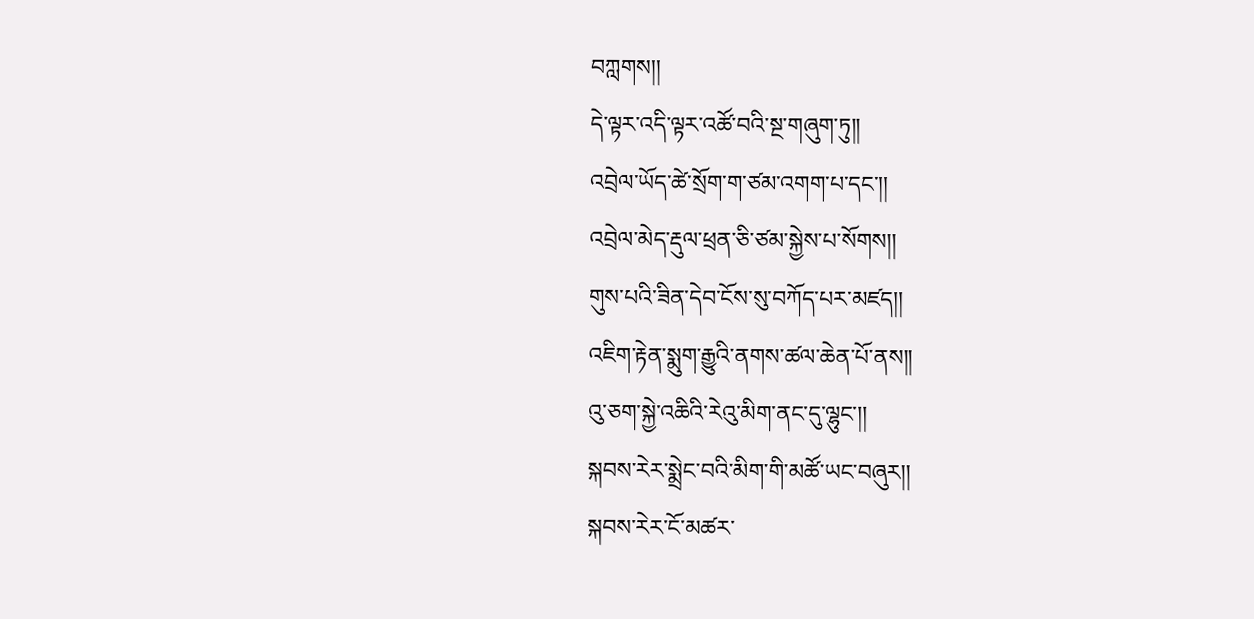བཀླགས།།
དེ་ལྟར་འདི་ལྟར་འཚོ་བའི་སྔ་གཞུག་ཏུ།།
འབྲེལ་ཡོད་ཚེ་སྲོག་ག་ཙམ་འགག་པ་དང་།།
འབྲེལ་མེད་རྡུལ་ཕྲན་ཅི་ཙམ་སྐྱེས་པ་སོགས།།
གུས་པའི་ཟིན་དེབ་ངོས་སུ་བཀོད་པར་མཛད།།
འཇིག་རྟེན་སྨུག་རྒྱུའི་ནགས་ཚལ་ཆེན་པོ་ནས།།
འུ་ཅག་སྐྱེ་འཆིའི་རེའུ་མིག་ནང་དུ་ལྷུང་།།
སྐབས་རེར་སྨྲེང་བའི་མིག་གི་མཚོ་ཡང་བཞུར།།
སྐབས་རེར་ངོ་མཚར་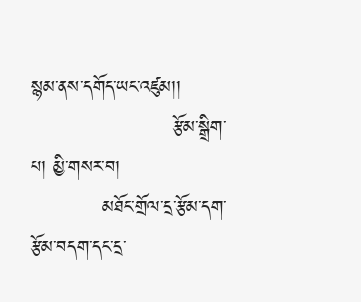སྙམ་ནས་དགོད་ཡང་འཛུམ།།
                      རྩོམ་སྒྲིག་པ། མྱི་གསར་བ།
           མཐོང་གྲོལ་དྲ་རྩོམ་དག་རྩོམ་བདག་དང་དྲ་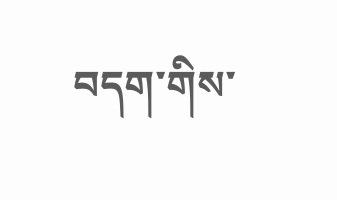བདག་གིས་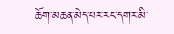ཆོག་མཆན་མེད་པར་རང་དགར་མི་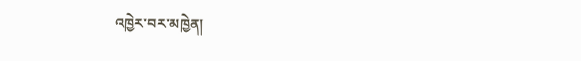འཁྱེར་བར་མཁྱེན།